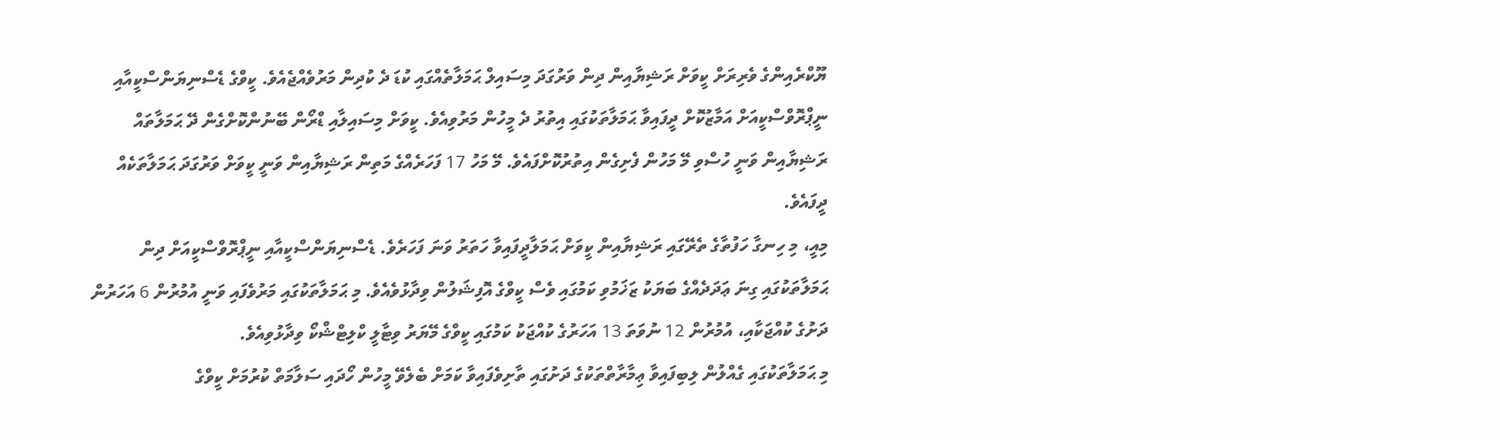ޔޫކްރެއިންގެ ވެރިރަށް ކީވަށް ރަޝިޔާއިން ދިން ވަރުގަދަ މިސައިލް ޙަމަލާތެއްގައި ކުޑަ ދެ ކުދިން މަރުވެއްޖެއެވެ. ކީވްގެ ޑެސްނިޔަންސްކީއާއި ނީޕްރޮވްސްކީއަށް އަމާޒުކޮށް ދީފައިވާ ޙަމަލާތަކުގައި އިތުރު ދެ މީހުން މަރުވިއެވެ. ކީވަށް މިސައިލާއި ޑްރޯން ބޭނުންކޮށްގެން ދޭ ޙަމަލާތައް ރަޝިޔާއިން ވަނީ ހުސްވި މޭ މަހުން ފެށިގެން އިތުރުކޮށްފައެވެ. މޭ މަހު 17 ފަހަރެއްގެ މަތިން ރަޝިޔާއިން ވަނީ ކީވަށް ވަރުގަދަ ޙަމަލާތަކެއް ދީފައެވެ.
މިއީ، މި ހިނގާ ހަފުތާގެ ތެރޭގައި ރަޝިޔާއިން ކީވަށް ޙަމަލާދީފައިވާ ހަތަރު ވަނަ ފަހަރެވެ. ޑެސްނިޔަންސްކީއާއި ނީޕްރޮވްސްކީއަށް ދިން ޙަމަލާތަކުގައި ގިނަ ޢަދަދެއްގެ ބަޔަކު ޒަޚަމުވި ކަމުގައި ވެސް ކީވްގެ އޮފިޝަލުން ވިދާޅުވެއެވެ. މި ޙަމަލާތަކުގައި މަރުވެފައި ވަނީ އުމުރުން 6 އަހަރުން ދަށުގެ ކުއްޖަކާއި، އުމުރުން 12 ނުވަތަ 13 އަހަރުގެ ކުއްޖަކު ކަމުގައި ކީވްގެ މޭޔަރު ވިޓާލީ ކްލިޓްޝްކޯ ވިދާޅުވިއެވެ.
މި ޙަމަލާތަކުގައި ގެއްލުން ލިބިފައިވާ ޢިމާރާތްތަކުގެ ދަށުގައި ތާށިވެފައިވާ ކަމަށް ބެލެވޭ މީހުން ހޯދައި ސަލާމަތް ކުރުމަށް ކީވްގެ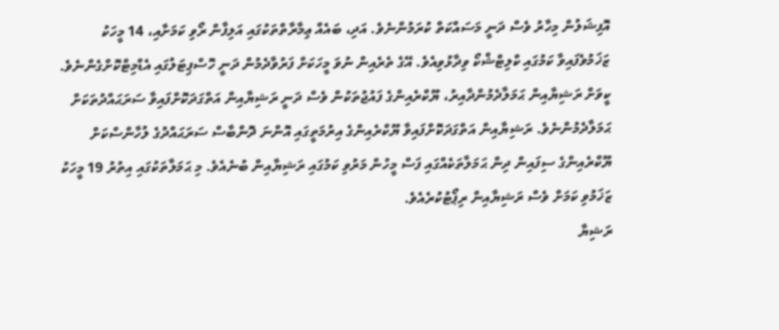އޮފިޝަލުން މިހާރު ވެސް ދަނީ މަސައްކަތް ކުރަމުންނެވެ. އަދި، ބައެއް ޢިމާރާތްތަކުގައި އަލިފާން ރޯވި ކަމަށާއި، 14 މީހަކު ޒަޚަމުވެފައިވާ ކަމުގައި ކްލިޓްޝްކޯ ވިދާޅުވިއެވެ. އޭގެ ތެރެއިން ނުވަ މީހަކަށް ފަރުވާދެމުން ދަނީ ހޮސްޕިޓަލުގައި އެޑްމިޓްކޮށްގެންނެވެ.
ކީވަށް ރަޝިޔާއިން ޙަމަލާދެމުންދާއިރު، ޔޫކްރެއިންގެ ފައުޖުތަކުން ވެސް ދަނީ ރަޝިޔާއިން އަތްގަދަކޮށްފައިވާ ސަރަޙައްދުތަކަށް ޙަމަލާދެމުންނެވެ. ރަޝިޔާއިން އަތްގަދަކޮށްފައިވާ ޔޫކްރެއިންގެ އިރުމަތީގައި އޮންނަ ދޮންބާސް ސަރަޙައްދުގެ ލުހާންސްކަށް ޔޫކްރެއިންގެ ސިފައިން ދިން ޙަމަލާތަކެއްގައި ފަސް މީހުން މަރުވި ކަމުގައި ރަޝިޔާއިން ބުނެއެވެ. މި ޙަމަލާތަކުގައި އިތުރު 19 މީހަކު ޒަޚަމުވި ކަމަށް ވެސް ރަޝިޔާއިން ރިޕޯޓުކުރެއެވެ.
ރަޝިޔާ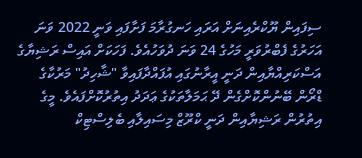ސިފައިން ޔޫކްރެއިނަށް އަރައި ހަނގުރާމަ ފަށާފައި ވަނީ 2022 ވަނަ އަހަރުގެ ފެބްރުވަރީ މަހުގެ 24 ވަނަ ދުވަހުއެވެ. ފަހަކަށް އައިސް ރަޝިޔާގެ އަސްކަރިއްޔާއިން ދަނީ އީރާނުގައި އުފައްދާފައިވާ "ޝާހިދު" މަރުކާގެ ޑްރޯން ބޭނުންކޮށްގެން ދޭ ޙަމަލާތަކުގެ ޢަދަދު އިތުރުކޮށްފައެވެ. މީގެ އިތުރުން ރަޝިޔާއިން ދަނީ ކްރޫޒް މިސައިލާއި ބެލިސްޓިކް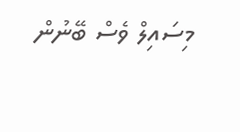މިސައިލް ވެސް ބޭނުން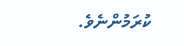ކުރަމުންނެވެ.